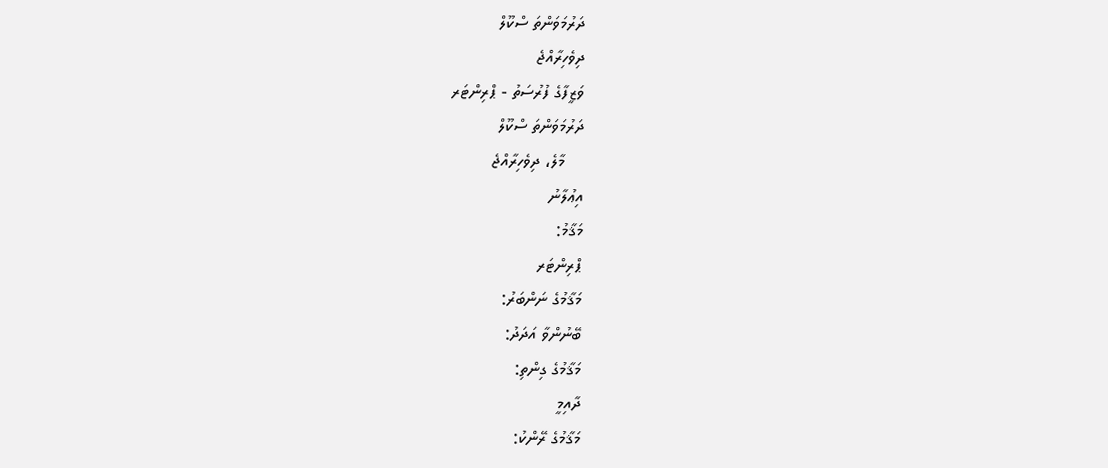ދަރުމަވަންތަ ސްކޫލް
ދިވެހިރާއްޖެ
ވަޒީފާގެ ފުރުސަތު - ޕްރިންޓަރ
ދަރުމަވަންތަ ސްކޫލް
    މާލެ، ދިވެހިރާއްޖެ
އިޢުލާނު
މަޤާމު:
ޕްރިންޓަރ
މަޤާމުގެ ނަންބަރު:
ބޭނުންވާ އަދަދު:
މަޤާމުގެ ގިންތި:
ދާއިމީ
މަޤާމުގެ ރޭންކު: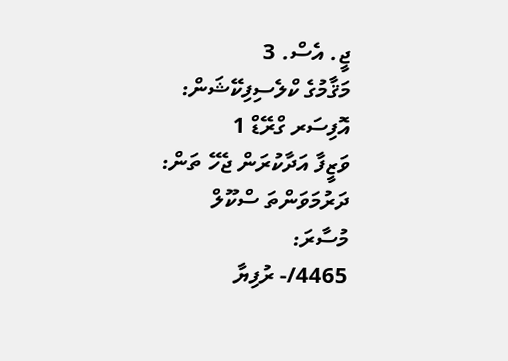ޖީ. އެސް. 3
މަޤާމުގެ ކްލެސިފިކޭޝަން:
އޮފިސަރ ގްރޭޑް 1
ވަޒީފާ އަދާކުރަން ޖެހޭ ތަން:
ދަރުމަވަންތަ ސްކޫލް
މުސާރަ:
4465/- ރުފިޔާ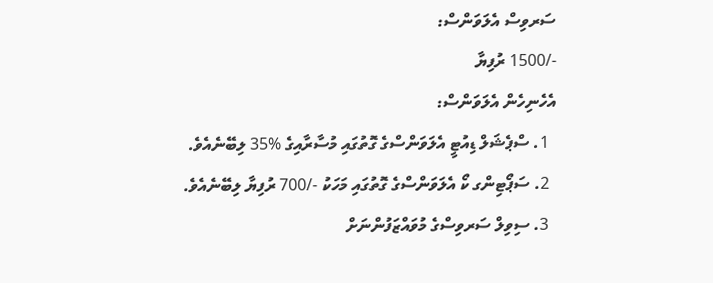ސަރވިސް އެލަވަންސް:
-/1500 ރުފިޔާ
އެހެނިހެން އެލަވަންސް:
  1. ސްޕެޝަލް ޑިއުޓީ އެލަވަންސްގެ ގޮތުގައި މުސާރާއިގެ %35 ލިބޭނެއެވެ.
  2. ސަޕޯޓިންގ ކޯ އެލަވަންސްގެ ގޮތުގައި މަހަކު -/700 ރުފިޔާ ލިބޭނެއެވެ.
  3. ސިވިލް ސަރވިސްގެ މުވައްޒަފުންނަށް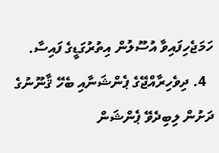ހަމަޖެހިފައިވާ އުސޫލުން އިތުރުގަޑީގެ ފައިސާ.
  4. ދިވެހިރާއްޖޭގެ ޕެންޝަނާއި ބެހޭ ޤާނޫނުގެ ދަށުން ލިބިދެވޭ ޕެންޝަން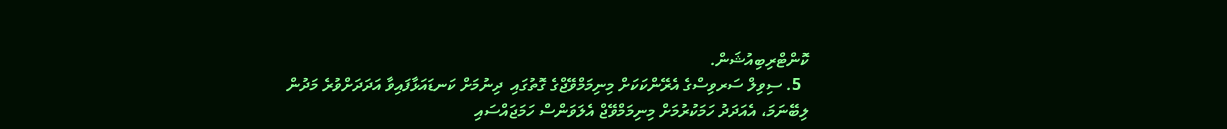ކޮންޓްރިބިއުޝަން.
  5. ސިވިލް ސަރވިސްގެ އެރޭންކަކަށް މިނިމަމްވޭޖްގެ ގޮތުގައި  ދިނުމަށް ކަނޑައަޅާފައިވާ އަދަދަށްވުރެ މަދުން ލިބޭނަމަ، އެއަދަދު ހަމަކުރުމަށް މިނިމަމްވޭޖް އެލަވަންސް ހަމަޖައްސައި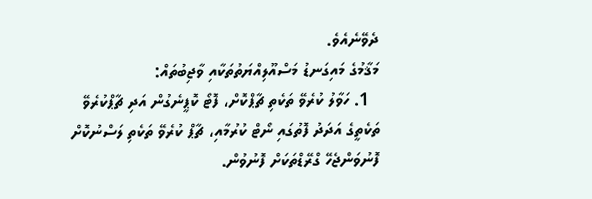ދެވޭނެއެވެ.
މަޤާމުގެ މައިގަނޑު މަސްއޫލިއްޔަތުތަކާއި ވާޖިބުތައް:
  1. ހަވާލު ކުރެވޭ ތަކެތި ޗާޕްކޮށް، ފޮޓޯ ކޮޕީނެގުން އަދި ޗާޕްކުރެވޭ ތަކެތީގެ އަދަދު ފޮތުގައި ނޯޓް ކުރުމާއި، ޗާޕް ކުރެވޭ ތަކެތި ލަސްނުކޮށް ފޮނުވަންޖެހޭ ގްރޭޑްތަކަށް ފޮނުވުން.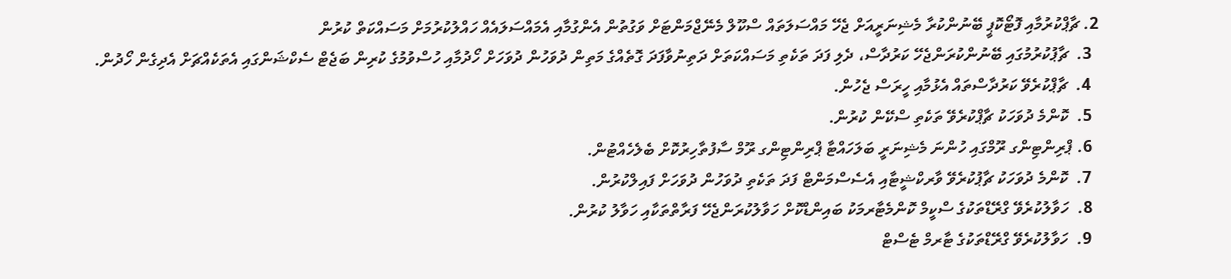2. ޗާޕްކުރުމާއި ފޮޓޯކޮޕީ ބޭނުންކުރާ މެޝިނަރީއަށް ޖެހޭ މައްސަލަތައް ސްކޫލް މެނޭޖްމަންޓަށް ވަގުތުން އެންގުމާއި އެމައްސަލައެއް ހައްލުކުރުމަށް މަސައްކަތް ކުރުން
  3.  ޗާޕުކުރުމުގައި ބޭނުންކުރަންޖެހޭ ކަރުދާސް، ދެލި ފަދަ ތަކެތި މަސައްކަތަށް ދަތިނުވާފަދަ ގޮތެއްގެ މަތިން ދުވަހުން ދުވަހަށް ހޯދުމާއި ހުސްވުމުގެ ކުރިން ބަޖެޓް ސެކްޝަންގައި އެތަކެއްޗަށް އެދިގެން ހޯދުން.
  4.  ޗާޕްކުރެވޭ ކަރުދާސްތައް އެޅުމާއި ހީރަސް ޖެހުން.
  5.  ކޮންމެ ދުވަހަކު ޗާޕްކުރެވޭ ތަކެތި ސްކޭން ކުރުން.
  6. ޕްރިންޓިންގ ރޫމްގައި ހުންނަ މެޝިނަރީ ބަލަހައްޓާ ޕްރިންޓިންގ ރޫމް ސާފުތާހިރުކޮށް ބެލެހެއްޓުން.
  7.  ކޮންމެ ދުވަހަކު ޗާޕުކުރެވޭ ވާރކްޝީޓާއި އެސެސްމަންޓް ފަދަ ތަކެތި ދުވަހުން ދުވަހަށް ފައިލްކުރުން.
  8.  ހަވާލުކުރެވޭ ގްރޭޑްތަކުގެ ސްކީމް ކޮންމެޓާރމަކު ބައިންޑްކޮށް ހަވާލުކުރަންޖެހޭ ފަރާތްތަކާއި ހަވާލު ކުރުން.
  9.  ހަވާލުކުރެވޭ ގްރޭޑްތަކުގެ ޓާރމް ޓެސްޓް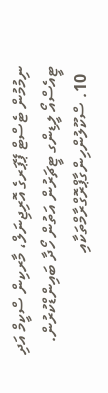ނިމުމުން ޓެސްޓް ޕޭޕަރގެ އޮރިޖިނަލް، މާރކިން ސްކީމް އަދި ޓީއެސްއޯ ލީޑިންގ ޓީޗަރުން އަތުން ހޯދާ ބައިންޑްކުރުން.
  10. ސްކޫލުންހިންގާޕްރޮގްރާމްތަކާއި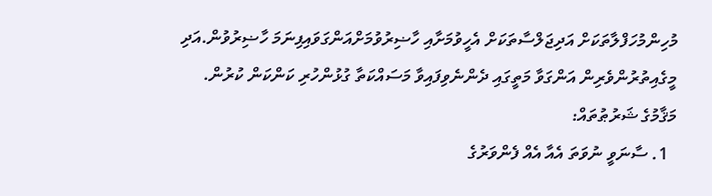މުހިންމުހަފްލާތަކަށް އަދިޖަލްސާތަކަށް އެހީވުމަށާއި ހާޟިރުވުމަށްއަންގަވައިފިނަމަ ހާޟިރުވުން.އަދި މީގެއިތުރުންވެރިން އަންގަވާ މަތީގައި ދެންނެވިފައިވާ މަސައްކަތާ ގުޅުންހުރި ކަންކަން ކުރުން.
މަޤާމުގެ ޝަރުޠުތައް:
  1. ސާނަވީ ނުވަތަ އެއާ އެއް ފެންވަރުގެ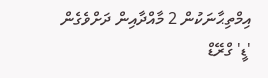އިމްތިޙާނަކުން 2 މާއްދާއިން ދަށްވެގެން 'ޑީ' ގްރޭޑް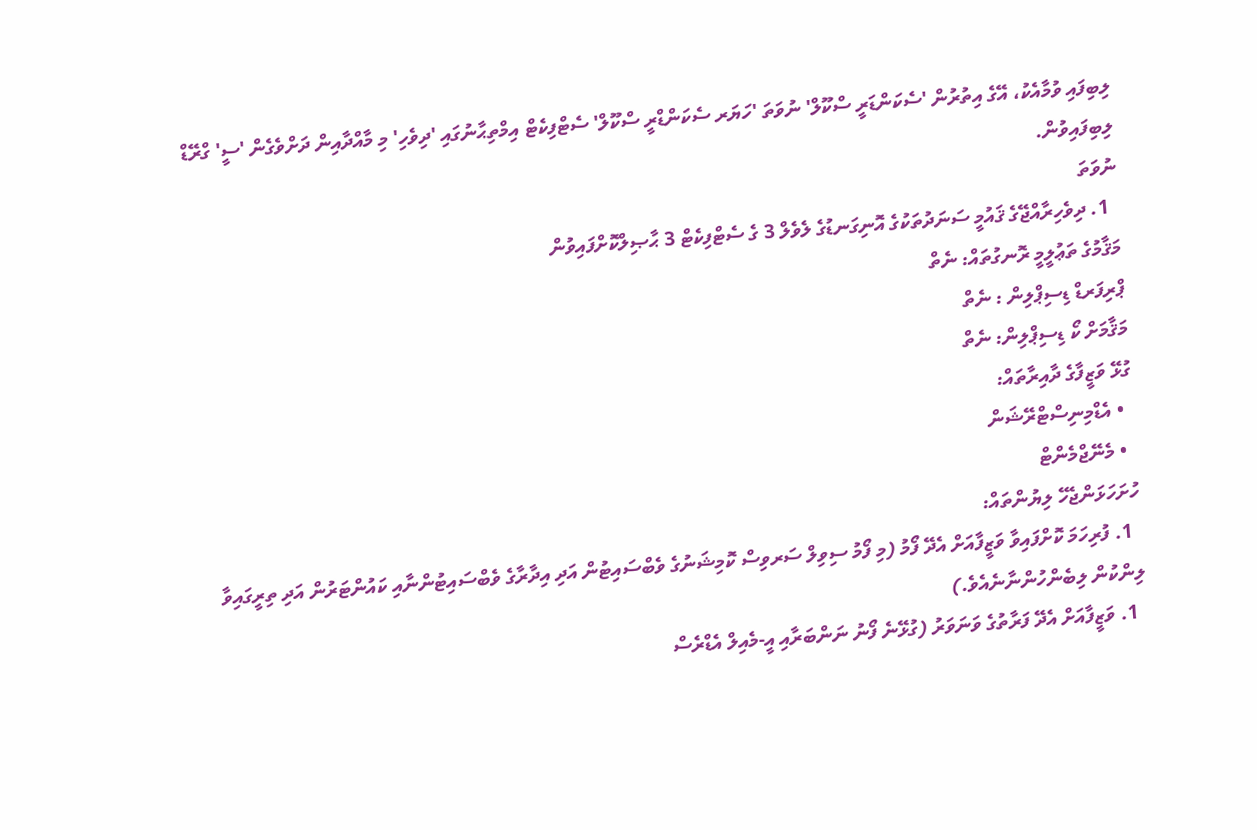ލިބިފައި ވުމާއެކު، އޭގެ އިތުރުން 'ސެކަންޑަރީ ސްކޫލް' ނުވަތަ 'ހަޔަރ ސެކަންޑްރީ ސްކޫލް' ސެޓްފިކެޓް އިމްތިޙާނުގައި 'ދިވެހި' މި މާއްދާއިން ދަށްވެގެން 'ސީ' ގްރޭޑް ލިބިފައިވުން.
ނުވަތަ
  1. ދިވެހިރާއްޖޭގެ ޤައުމީ ސަނަދުތަކުގެ އޮނިގަނޑުގެ ލެވެލް 3 ގެ ސެޓްފިކެޓް 3 ޙާޞިލްކޮށްފައިވުން
މަޤާމުގެ ތަޢުލީމީ ރޮނގުތައް: ނެތް
ޕްރިފަރޑް ޑިސިޕްލިން : ނެތް
މަޤާމަށް ކޯ ޑިސިޕްލިން: ނެތް
ގުޅޭ ވަޒީފާގެ ދާއިރާތައް:
  • އެޑްމިނިސްޓްރޭޝަން
  • މެނޭޖްމެންޓް
ހުށަހަޅަންޖެހޭ ލިޔުންތައް:
  1. ފުރިހަމަ ކޮށްފައިވާ ވަޒީފާއަށް އެދޭ ފޯމު (މި ފޯމު ސިވިލް ސަރވިސް ކޮމިޝަނުގެ ވެބްސައިޓުން އަދި އިދާރާގެ ވެބްސައިޓުންނާއި ކައުންޓަރުން އަދި ތިރީގައިވާ ލިންކުން ލިބެންހުންނާނެއެވެ.)
  1. ވަޒީފާއަށް އެދޭ ފަރާތުގެ ވަނަވަރު (ގުޅޭނެ ފޯނު ނަންބަރާއި އީ-މެއިލް އެޑްރެސް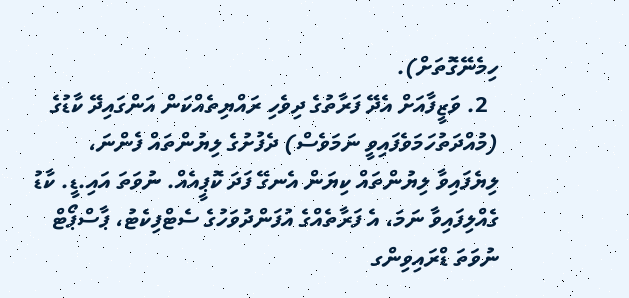ހިމެނޭގޮތަށް).
  2. ވަޒީފާއަށް އެދޭ ފަރާތުގެ ދިވެހި ރައްޔިތެއްކަން އަންގައިދޭ ކާޑުގެ (މުއްދަތުހަމަވެފައިވީ ނަމަވެސް) ދެފުށުގެ ލިޔުންތައް ފެންނަ، ލިޔެފައިވާ ލިޔުންތައް ކިޔަން އެނގޭ ފަދަ ކޮޕީއެއް. ނުވަތަ އައި.ޑީ. ކާޑު ގެއްލިފައިވާ ނަމަ، އެ ފަރާތެއްގެ އުފަންދުވަހުގެ ސެޓްފިކެޓު، ޕާސްޕޯޓް ނުވަތަ ޑްރައިވިންގ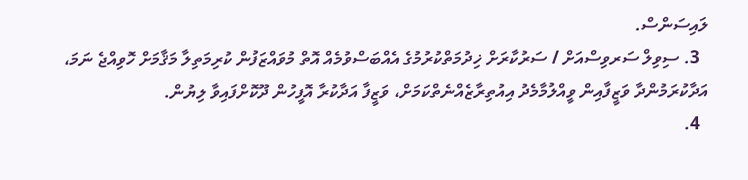ލައިސަންސް.
  3. ސިވިލް ސަރވިސްއަށް / ސަރުކާރަށް ޚިދުމަތްކުރުމުގެ އެއްބަސްވުމެއް އޮތް މުވައްޒަފުން ކުރިމަތިލާ މަޤާމަށް ހޮވިއްޖެ ނަމަ، އަދާކުރަމުންދާ ވަޒީފާއިން ވީއްލުމާމެދު އިއުތިރާޒެއްނެތްކަމަށް، ވަޒީފާ އަދާކުރާ އޮފީހުން ދޫކޮށްފައިވާ ލިޔުން.
  4.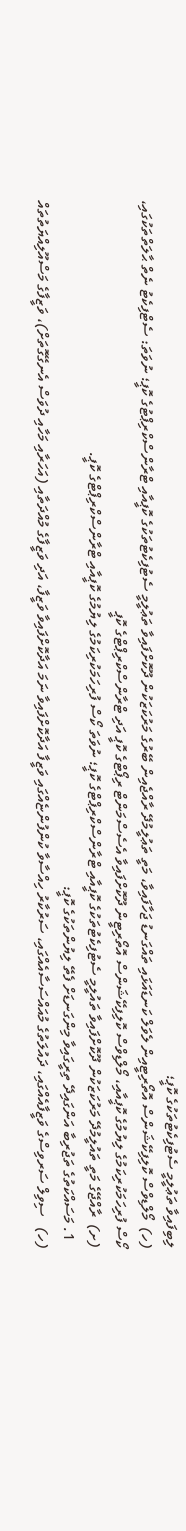ލިބިފައިވާ ތަޢުލީމީ ސެޓުފިކެޓުތަކުގެ ކޮޕީ؛
(ހ)  މޯލްޑިވްސް ކޮލިފިކޭޝަންސް އޮތޯރިޓީއިން ލެވަލް ކަނޑައަޅައި ތައްގަނޑު ޖަހާފައިވާ، މަތީ ތަޢުލީމުދޭ ރާއްޖެއިން ބޭރުގެ މަރުކަޒަކުން ދޫކޮށްފައިވާ ތަޢުލީމީ ސެޓުފިކެޓުތަކުގެ ކޮޕީއާއި ޓްރާންސްކްރިޕްޓުގެ ކޮޕީ؛ ނުވަތަ: ސެޓްފިކެޓު ނެތް ޙާލަތްތަކުގައި، ކޯސް ފުރިހަމަކުރިކަމުގެ ލިޔުމުގެ ކޮޕީއާއި، މޯލްޑިވްސް ކޮލިފިކޭޝަންސް އޮތޯރިޓީން ދޫކޮށްފައިވާ އެސެސްމަންޓް ރިޕޯޓްގެ ކޮޕީ އަދި ޓްރާންސްކްރިޕްޓްގެ ކޮޕީ
(ށ)  ރާއްޖޭގެ މަތީ ތައުލީމުދޭ މަރުކަޒަކުން ދޫކޮށްފައިވާ ތައުލީމީ ސެޓުފިކެޓުތަކުގެ ކޮޕީއާއި ޓްރާންސްކްރިޕްޓްގެ ކޮޕީ؛ ނުވަތަ ކޯސް ފުރިހަމަކުރިކަމުގެ ލިޔުމުގެ ކޮޕީއާއި ޓްރާންސްކްރިޕްޓްގެ ކޮޕީ.
  1. މަސައްކަތުގެ ތަޖުރިބާ އަންގައިދޭ ތިރީގައިވާ މިންގަނޑަށް ފެތޭ ލިޔުންތަކުގެ ކޮޕީ:
(ހ)   ސިވިލް ސަރވިސްގެ ވަޒީފާއެއްގައި، ދައުލަތުގެ މުއައްސަސާއެއްގައި، ސަރުކާރު ހިއްސާވާ ކުންފުންޏެއްގައި ވަޒީފާ އަދާކޮށްފައިވާ ނަމަ އަދާކޮށްފައިވާ ވަޒީފާ، އަދި ވަޒީފާގެ މުއްދަތާއި (އަހަރާއި މަހާއި ދުވަސް އެނގޭގޮތަށް)، ވަޒީފާގެ މަސްއޫލިއްޔަތުތައް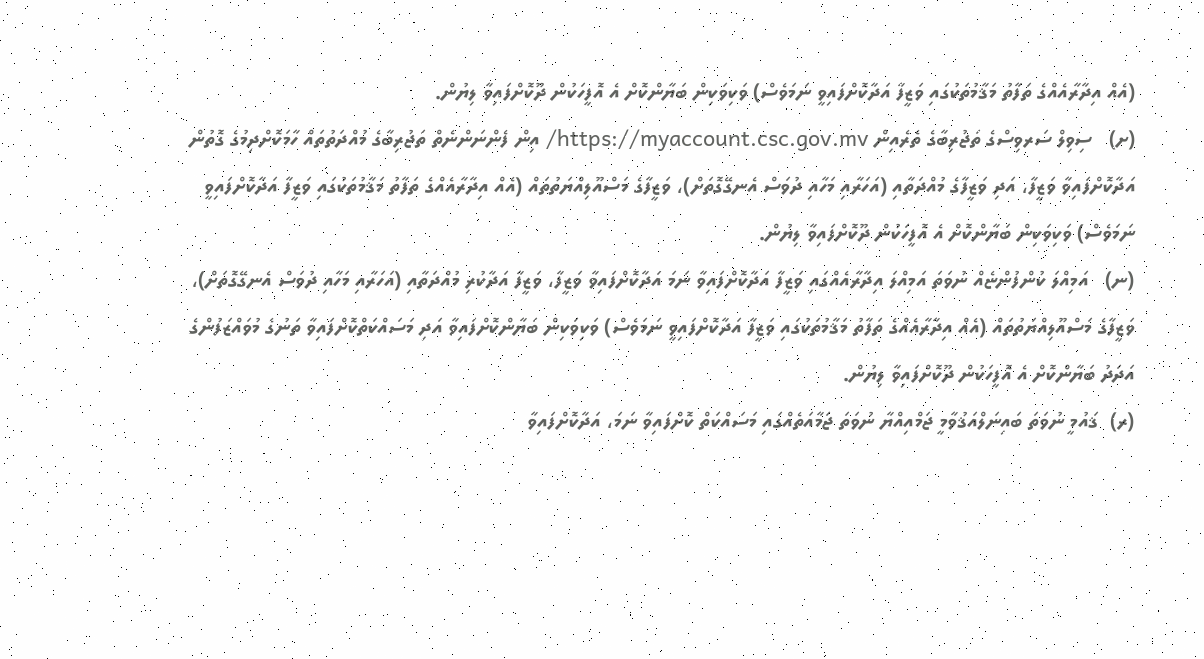(އެއް އިދާރާއެއްގެ ތަފާތު މަޤާމުތަކުގައި ވަޒީފާ އަދާކޮށްފައިވީ ނަމަވެސް) ވަކިވަކިން ބަޔާންކޮށް އެ އޮފީހަކުން ދޫކޮށްފައިވާ ލިޔުން.
(ށ)   ސިވިލް ސަރވިސްގެ ތަޖުރިބާގެ ތެރެއިން https://myaccount.csc.gov.mv/ އިން ފެންނަންނެތް ތަޖުރިބާގެ މުއްދަތުތައް ހާމަކޮށްދިމުގެ ގޮތުން އަދާކޮށްފައިވާ ވަޒީފާ، އަދި ވަޒީފާގެ މުއްދަތާއި (އަހަރާއި މަހާއި ދުވަސް އެނގޭގޮތަށް)، ވަޒީފާގެ މަސްއޫލިއްޔަތުތައް (އެއް އިދާރާއެއްގެ ތަފާތު މަޤާމުތަކުގައި ވަޒީފާ އަދާކޮށްފައިވީ ނަމަވެސް) ވަކިވަކިން ބަޔާންކޮށް އެ އޮފީހަކުން ދޫކޮށްފައިވާ ލިޔުން.
(ނ)   އަމިއްލަ ކުންފުންޏެއް ނުވަތަ އަމިއްލަ އިދާރާއެއްގައި ވަޒީފާ އަދާކޮށްފައިވާ ނަމަ އަދާކޮށްފައިވާ ވަޒީފާ، ވަޒީފާ އަދާކުރި މުއްދަތާއި (އަހަރާއި މަހާއި ދުވަސް އެނގޭގޮތަށް)، ވަޒީފާގެ މަސްއޫލިއްޔަތުތައް (އެއް އިދާރާއެއްގެ ތަފާތު މަޤާމުތަކުގައި ވަޒީފާ އަދާކޮށްފައިވީ ނަމަވެސް) ވަކިވަކިން ބަޔާންކޮށްފައިވާ އަދި މަސައްކަތްކޮށްފައިވާ ތަނުގެ މުވައްޒަފުންގެ އަދަދު ބަޔާންކޮށް އެ އޮފީހަކުން ދޫކޮށްފައިވާ ލިޔުން.
(ރ)  ޤައުމީ ނުވަތަ ބައިނަލްއަޤުވާމީ ޖަމްއިއްޔާ ނުވަތަ ޖަމާއަތެއްގައި މަސައްކަތް ކޮށްފައިވާ ނަމަ، އަދާކޮށްފައިވާ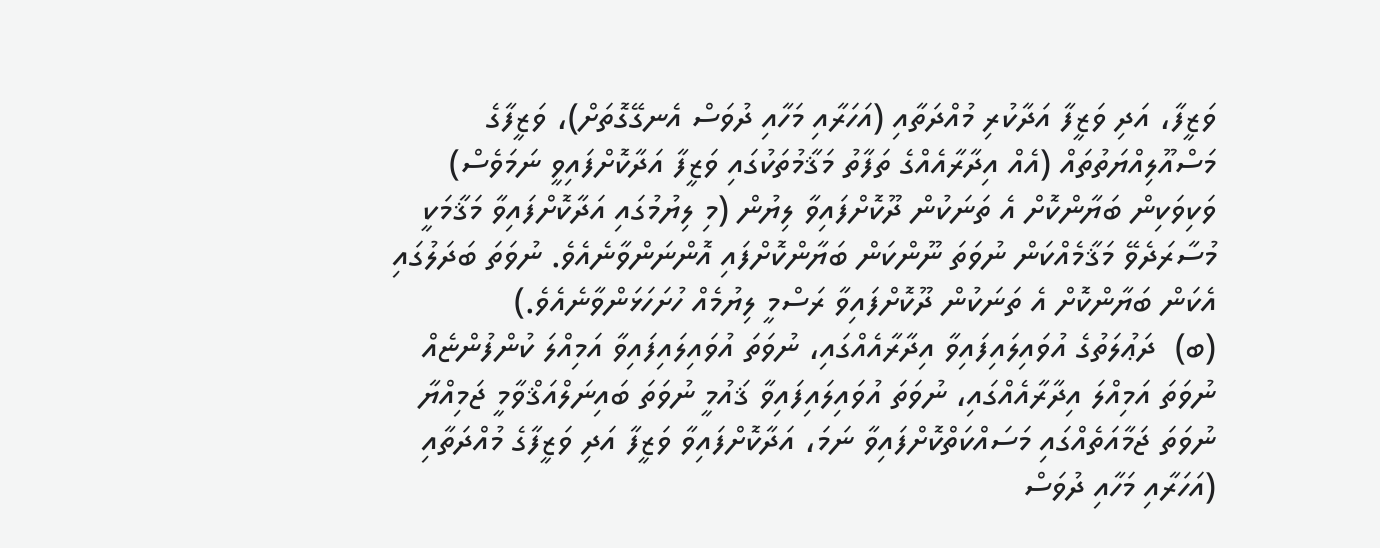ވަޒީފާ، އަދި ވަޒީފާ އަދާކުރި މުއްދަތާއި (އަހަރާއި މަހާއި ދުވަސް އެނގޭގޮތަށް)، ވަޒީފާގެ މަސްއޫލިއްޔަތުތައް (އެއް އިދާރާއެއްގެ ތަފާތު މަޤާމުތަކުގައި ވަޒީފާ އަދާކޮށްފައިވީ ނަމަވެސް) ވަކިވަކިން ބަޔާންކޮށް އެ ތަނަކުން ދޫކޮށްފައިވާ ލިޔުން (މި ލިޔުމުގައި އަދާކޮށްފައިވާ މަޤާމަކީ މުސާރަދެވޭ މަޤާމެއްކަން ނުވަތަ ނޫންކަން ބަޔާންކޮށްފައި އޮންނަންވާނެއެވެ. ނުވަތަ ބަދަލުގައި އެކަން ބަޔާންކޮށް އެ ތަނަކުން ދޫކޮށްފައިވާ ރަސްމީ ލިޔުމެއް ހުށަހަޅަންވާނެއެވެ.)
(ބ)  ދަޢުލަތުގެ އުވައިލައިފައިވާ އިދާރާއެއްގައި، ނުވަތަ އުވައިލައިފައިވާ އަމިއްލަ ކުންފުންޏެއް ނުވަތަ އަމިއްލަ އިދާރާއެއްގައި، ނުވަތަ އުވައިލައިފައިވާ ޤައުމީ ނުވަތަ ބައިނަލްއަޤްވާމީ ޖަމިއްޔާ ނުވަތަ ޖަމާއަތެއްގައި މަސައްކަތްކޮށްފައިވާ ނަމަ، އަދާކޮށްފައިވާ ވަޒީފާ އަދި ވަޒީފާގެ މުއްދަތާއި (އަހަރާއި މަހާއި ދުވަސް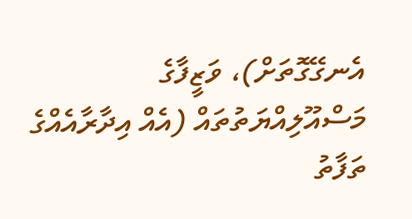އެނގޭގޮތަށް)، ވަޒީފާގެ މަސްއޫލިއްޔަތުތައް (އެއް އިދާރާއެއްގެ ތަފާތު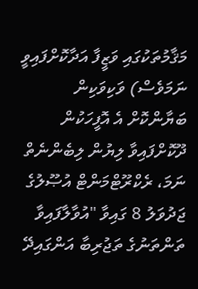މަޤާމުތަކުގައި ވަޒީފާ އަދާކޮށްފައިވީ ނަމަވެސް) ވަކިވަކިން ބަޔާންކޮށް އެ އޮފީހަކުން ދޫކޮށްފައިވާ ލިޔުން ލިބެންނެތް ނަމަ، ރެކްރޫޓްމަންޓް އުޞޫލުގެ ޖަދުވަލު 8 ގައިވާ "އުވާލާފައިވާ ތަންތަނުގެ ތަޖުރިބާ އަންގައިދޭ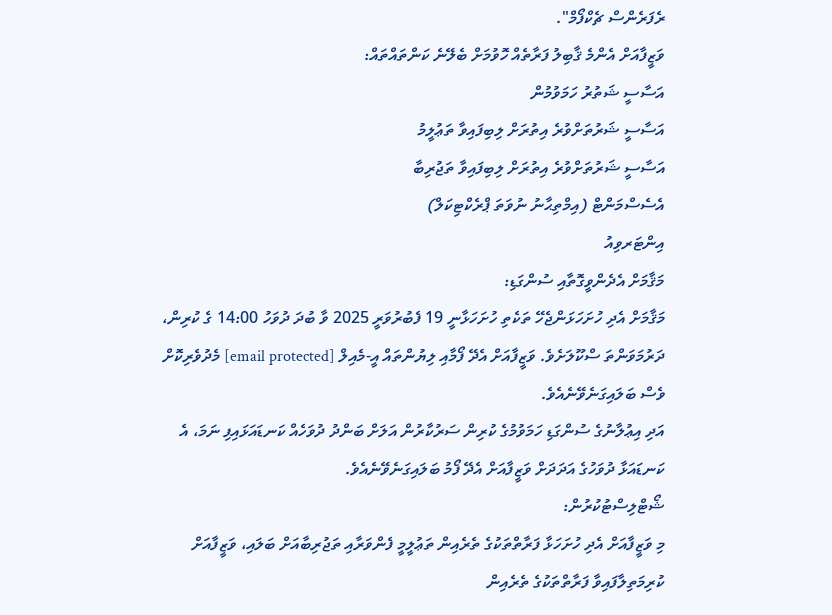ރެފަރެންސް ޗެކްފޯމް".
ވަޒީފާއަށް އެންމެ ޤާބިލު ފަރާތެއް ހޮވުމަށް ބެލޭނެ ކަންތައްތައް:
އަސާސީ ޝަތުރު ހަމަވުމުން
އަސާސީ ޝަރުތަށްވުރެ އިތުރަށް ލިބިފައިވާ ތަޢުލީމު
އަސާސީ ޝަރުތަށްވުރެ އިތުރަށް ލިބިފައިވާ ތަޖުރިބާ
އެސެސްމަންޓް (އިމްތިޙާނު ނުވަތަ ޕްރެކްޓިކަލް)
އިންޓަރވިއު
މަޤާމަށް އެދެންވީގޮތާއި ސުންގަޑި:
މަޤާމަށް އެދި ހުށަހަޅަންޖެހޭ ތަކެތި ހުށަހަޅާނީ 19 ފެބުރުވަރީ 2025 ވާ ބުދަ ދުވަހު 14:00 ގެ ކުރިން، ދަރުމަވަންތަ ސްކޫލަށެވެ. ވަޒީފާއަށް އެދޭ ފޯމާއި ލިޔުންތައް އީ-މެއިލް [email protected] މެދުވެރިކޮށް ވެސް ބަލައިގަނެވޭނެއެވެ.
އަދި އިޢުލާނުގެ ސުންގަޑި ހަމަވުމުގެ ކުރިން ސަރުކާރުން އަލަށް ބަންދު ދުވަހެއް ކަނޑައަޅައިފި ނަމަ، އެ ކަނޑައަޅާ ދުވަހުގެ އަދަދަށް ވަޒީފާއަށް އެދޭ ފޯމު ބަލައިގަނެވޭނެއެވެ.
ޝޯޓްލިސްޓުކުރުން:
މި ވަޒީފާއަށް އެދި ހުށަހަޅާ ފަރާތްތަކުގެ ތެރެއިން ތަޢުލީމީ ފެންވަރާއި ތަޖުރިބާއަށް ބަލައި، ވަޒީފާއަށް ކުރިމަތިލާފައިވާ ފަރާތްތަކުގެ ތެރެއިން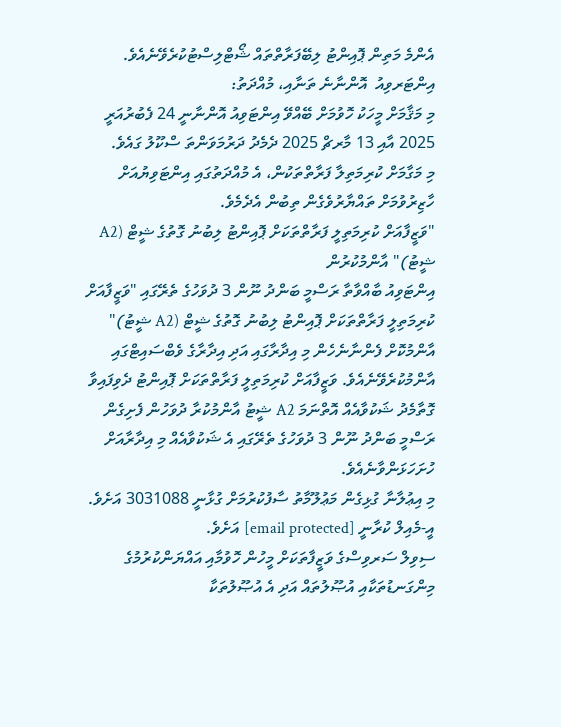އެންމެ މަތިން ޕޮއިންޓު ލިބޭފަރާތްތައް ޝޯޓްލިސްޓުކުރެވޭނެއެވެ.
އިންޓަރވިއު  އޮންނާނެ ތަނާއި، މުއްދަތު:
މި މަޤާމަށް މީހަކު ހޮވުމަށް ބޭއްވޭ އިންޓަވިއު އޮންނާނީ 24 ފެބުރުއަރީ 2025 އާއި 13 މާރޗް 2025 ދެމެދު ދަރުމަވަންތަ ސްކޫލު ގައެވެ.
މި މަގާމަށް ކުރިމަތިލާ ފަރާތްތަކުން، އެ މުއްދަތުގައި އިންޓަވިޔުއަށް ހާޒިރުވުމަށް ތައްޔާރުވެގެން ތިބުން އެދެމެވެ.
"ވަޒީފާއަށް ކުރިމަތިލީ ފަރާތްތަކަށް ޕޮއިންޓު ލިބުނު ގޮތުގެ ޝީޓް (A2 ޝީޓު)" އާންމުކުރުން
އިންޓަވިއު ބާއްވާތާ ރަސްމީ ބަންދު ނޫން 3 ދުވަހުގެ ތެރޭގައި "ވަޒީފާއަށް ކުރިމަތިލީ ފަރާތްތަކަށް ޕޮއިންޓު ލިބުނު ގޮތުގެ ޝީޓް (A2 ޝީޓު)" އާންމުކޮށް ފެންނާނެހެން މި އިދާރާގައި އަދި އިދާރާގެ ވެބްސައިޓްގައި އާންމުކުރެވޭނެއެވެ. ވަޒީފާއަށް ކުރިމަތިލީ ފަރާތްތަކަށް ޕޮއިންޓު ދެވިފައިވާ ގޮތާމެދު ޝަކުވާއެއް އޮތްނަމަ A2 ޝީޓު އާންމުކުރާ ދުވަހުން ފެށިގެން ރަސްމީ ބަންދު ނޫން 3 ދުވަހުގެ ތެރޭގައި އެ ޝަކުވާއެއް މި އިދާރާއަށް ހުށަހަޅަންވާނެއެވެ.
މި އިޢުލާނާ ގުޅިގެން މަޢުލޫމާތު ސާފުކުރުމަށް ގުޅާނީ 3031088 އަށެވެ. އީ-މެއިލް ކުރާނީ [email protected] އަށެވެ.
ސިވިލް ސަރވިސްގެ ވަޒީފާތަކަށް މީހުން ހޮވުމާއި އައްޔަންކުރުމުގެ މިންގަނޑުތަކާއި އުޞޫލުތައް އަދި އެ އުޞޫލުތަކާ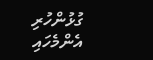ގުޅުންހުރި އެންމެހައި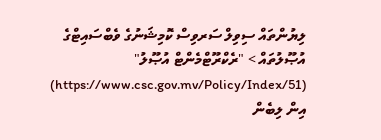ލިޔުންތައް ސިވިލް ސަރވިސް ކޮމިޝަނުގެ ވެބްސައިޓްގެ އުޞޫލުތައް > "ރެކްރޫޓްމެންޓް އުޞޫލު" (https://www.csc.gov.mv/Policy/Index/51) އިން ލިބެން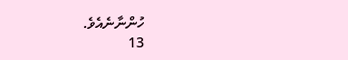ހުންނާނެއެވެ.
13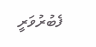ފެބުރުވަރީ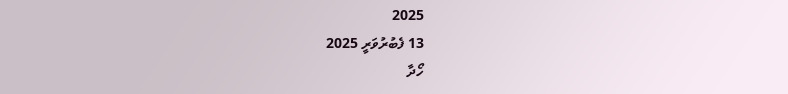2025
13 ފެބުރުވަރީ 2025
ހޯދާ